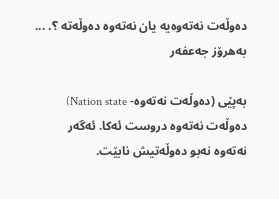ده‌وڵه‌ت نه‌ته‌وه‌یه‌ یان نه‌ته‌وه‌ ده‌وڵه‌ته‌ ؟. ... به‌هرۆز جه‌عفه‌ر

به‌پێی (ده‌وڵه‌ت نه‌ته‌وه- Nation state) ده‌وڵه‌ت نه‌ته‌وه‌ دروست ئه‌كا. ئه‌گه‌ر نه‌ته‌وه‌ نه‌بو ده‌وڵه‌تیش نابێت.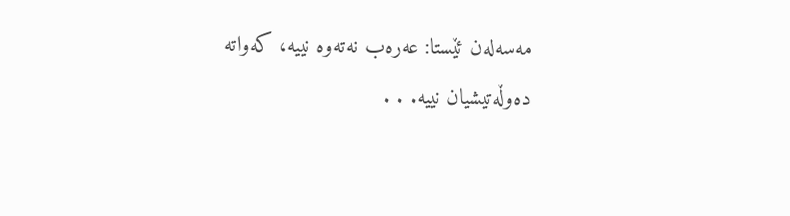مه‌سه‌له‌ن ئێستا: عه‌ره‌ب نه‌ته‌وه‌ نییه‌، كه‌واته‌ ده‌وڵه‌تیشیان نییه‌. . .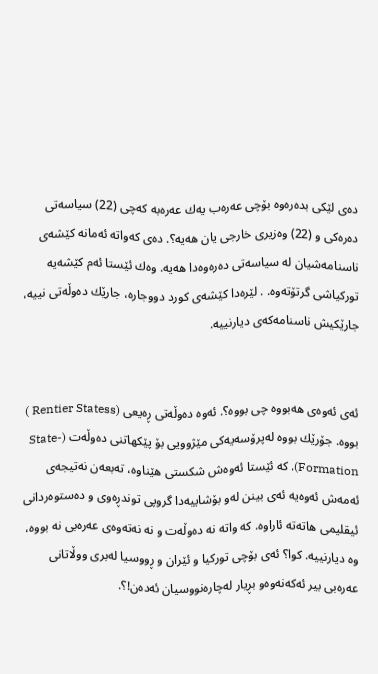ده‌ى لێكى بده‌ره‌وه‌ بۆچى عه‌ره‌ب یه‌ك عه‌ره‌به‌ كه‌چى (22) سیاسه‌تى ده‌ره‌كى و (22) وه‌زیرى خارجى یان هه‌یه‌؟. ده‌ى كه‌واته‌ ئه‌مانه‌ كێشه‌ى ناسنامه‌شیان له‌ سیاسه‌تى ده‌ره‌وه‌دا هه‌یه‌. وه‌ك ئێستا ئه‌م كێشه‌یه‌ توركیاشى گرتۆته‌وه‌. . لێره‌دا كێشه‌ى كورد دووجاره‌، جارێك ده‌وڵه‌تى نییه‌، جارێكیش ناسنامه‌كه‌ى دیارنییه‌.


ئه‌ى ئه‌وه‌ى هه‌بووه‌ چى بووه‌؟. ئه‌وه‌ ده‌وڵه‌تى ڕه‌یعی (Rentier Statess ) بووه‌. جۆرێك بووه‌ له‌پرۆسه‌یه‌كى مێژوویی بۆ پێكهاتنى ده‌وڵه‌ت (State- Formation). كه‌ ئێستا ئه‌وه‌ش شكستى هێناوه‌، ته‌بعه‌ن نه‌تیجه‌ى ئه‌مه‌ش ئه‌وه‌یه‌ ئه‌ى بینن له‌و بۆشاییه‌دا گروپى توندڕه‌وى و ده‌ستوه‌ردانى ئیقلیمى هاته‌ته‌ ئاراوه‌. كه واته‌ نه‌ ده‌وڵه‌ت و نه‌ نه‌ته‌وه‌ى عه‌ره‌بى نه بووه، وه دیارنییه‌. كوا؟ ئه‌ى بۆچى توركیا و ئێران و ڕووسیا له‌برى ووڵاتانى عه‌ره‌بى بیر ئه‌كه‌نه‌وه‌و بڕیار له‌چاره‌نووسیان ئه‌ده‌ن!؟.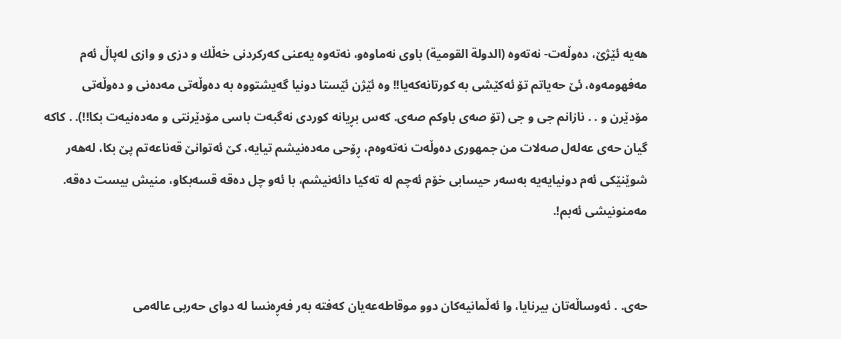هه‌یه‌ ئێژێ، ده‌وڵه‌ت- نه‌ته‌وه‌ (الدولة القومية) باوى نه‌ماوه‌و، نه‌ته‌وه‌ یه‌عنى كه‌ركردنى خه‌ڵك و دزى و وازى له‌پاڵ ئه‌م مه‌فهومه‌وه‌، ئێ حه‌یاتم تۆ ئه‌كێشى به‌ كورتانه‌كه‌یا!! وه‌ ئێژن ئێستا دونیا گه‌یشتووه‌ به‌ ده‌وڵه‌تى مه‌ده‌نى و ده‌وڵه‌تى مۆدێرن و . . نازانم جى و جى (تۆ صه‌ى باوكم صه‌ى. كه‌س بڕيانه كوردى نه‌گبه‌ت باسى مۆدێرنتى و مه‌ده‌نیه‌ت بكا!!). . كاكه‌ گیان حه‌ى عه‌له‌ل صه‌لات من جمهورى ده‌وڵه‌ت نه‌ته‌وه‌م، ڕۆحى مه‌ده‌نیشم تیایه‌، كێ ئه‌توانێ قه‌ناعه‌تم پێ بكا، له‌هه‌ر شوێنێكى ئه‌م دونیایه‌یه‌ به‌سه‌ر حیسابى خۆم ئه‌چم له‌ ته‌كيا دائه‌نیشم، با ئه‌و چل ده‌قه‌ قسه‌بكاو، منیش بیست ده‌قه‌. مه‌منونیشى ئه‌بم!.


حه‌ى. . ئه‌وساڵه‌تان بیرنایا، وا ئه‌ڵمانیه‌كان دوو موقاطه‌عه‌یان كه‌فته‌ به‌ر فه‌ڕه‌نسا له‌ دواى حه‌ربى عاله‌مى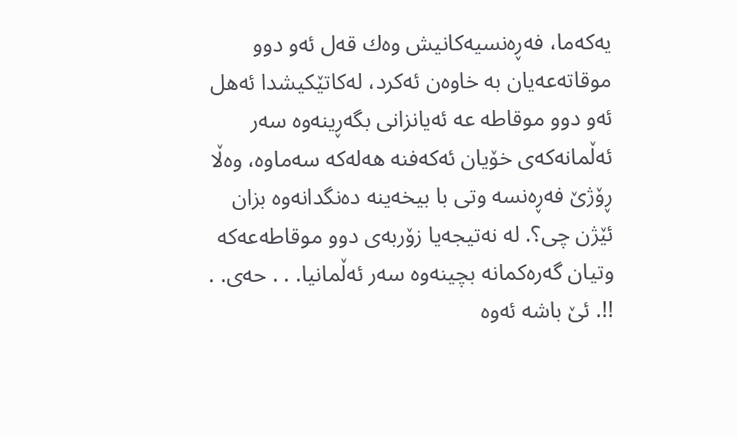یه‌كه‌ما، فه‌ڕه‌نسیه‌كانیش وه‌ك قه‌ل ئه‌و دوو موقاته‌عه‌یان به‌ خاوه‌ن ئه‌كرد، له‌كاتێكیشدا ئه‌هل ئه‌و دوو موقاطه عه‌ ئه‌یانزانى بگه‌ڕینه‌وه‌ سه‌ر ئه‌ڵمانه‌كه‌ى خۆیان ئه‌كه‌فنه‌ هه‌له‌كه‌ سه‌ماوه‌، وه‌ڵا ڕۆژێ فه‌ڕه‌نسه‌ وتى با بیخه‌ینه‌ ده‌نگدانه‌وه‌ بزان ئێژن چى؟. له‌ نه‌تیجه‌یا زۆربه‌ى دوو موقاطه‌عه‌كه‌ وتیان گه‌ره‌كمانه‌ بچینه‌وه‌ سه‌ر ئه‌ڵمانیا. . . حه‌ى. . !!. ئێ باشه‌ ئه‌وه‌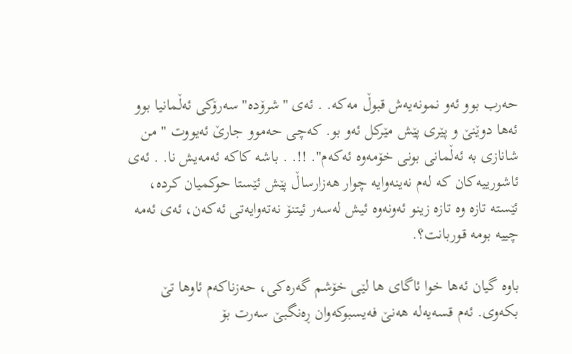حه‌رب بوو ئه‌و نمونه‌یه‌ش قبوڵ مه‌كه‌. . ئه‌ى "شرۆده‌" سه‌رۆكى ئه‌ڵمانیا بوو ئه‌ها دوێنێ و پێرى پێش مێركل ئه‌و بو. كه‌چى حه‌موو جارێ ئه‌یووت " من شانازى به‌ ئه‌ڵمانى بونى خۆمه‌وه‌ ئه‌كه‌م". !!. . باشه‌ كاكه‌ ئه‌مه‌یش نا. . ئه‌ى ئاشورییه‌كان كه‌ له‌م نه‌ینه‌وایه‌ چوار هه‌زارساڵ پێش ئێستا حوكمیان كرده‌، ئێسته‌ تازه‌ وه‌ تازه‌ زینو ئه‌ونه‌وه‌ ئیش له‌سه‌ر ئیتنۆ نه‌ته‌وایه‌تى ئه‌كه‌ن، ئه‌ى ئه‌مه‌ چییه‌ بومه‌ قوربانت؟.

باوه‌ گیان ئه‌ها خوا ئاگاى ها لێى خۆشم گه‌ره‌كى، حه‌زناكه‌م ئاوها تێ بكه‌وى. ئه‌م قسه‌یه‌له‌ هه‌نێ فه‌یسبوكه‌وان ڕه‌نگبێ سه‌رت بۆ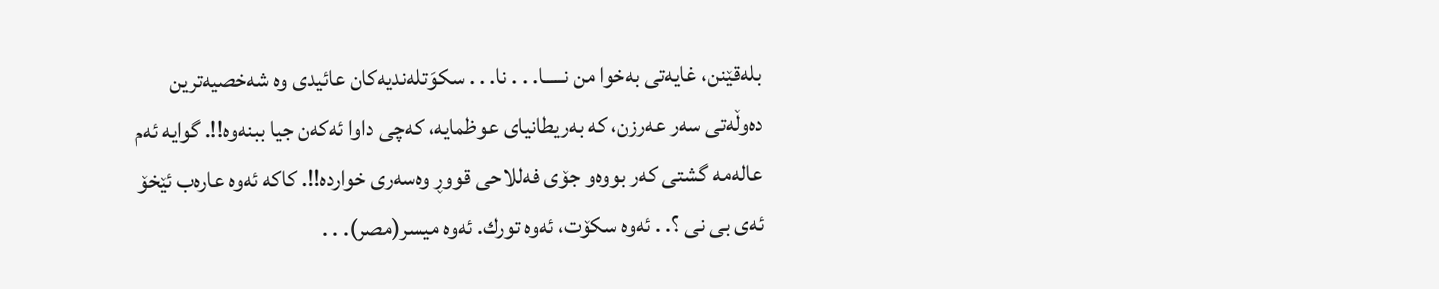بله‌قێنن، غایه‌تى به‌خوا من نـــــا. . . نا. . . سكوَتله‌ندیه‌كان عائیدى وه شه‌خصیه‌ترین ده‌وڵه‌تى سه‌ر عه‌رزن، كه‌ به‌ریطانیاى عوظمایه‌، كه‌چى داوا ئه‌كه‌ن جیا ببنه‌وه‌!!. گوایه‌ ئه‌م عاله‌مه‌ گشتى كه‌ر بووه‌و جۆى فه‌للاحى قووڕ وه‌سه‌رى خوارده‌!!. كاكه‌ ئه‌وه‌ عاره‌ب ئێخۆ ئه‌ى بى نى ؟. . ئه‌وه‌ سكۆت، ئه‌وه‌ تورك. ئه‌وه‌ میسر(مصر). . .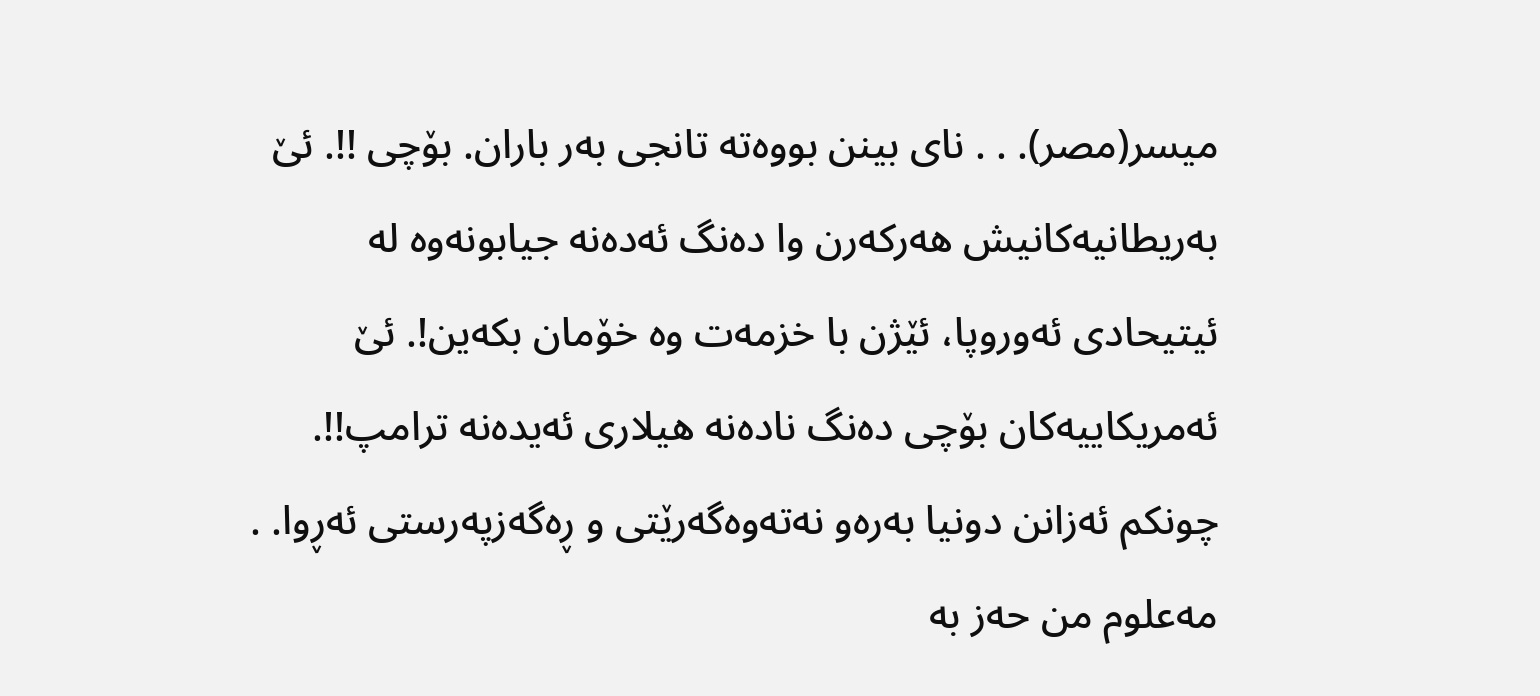میسر(مصر). . . نای بینن بووه‌ته‌ تانجى به‌ر باران. بۆچى !!. ئێ به‌ریطانیه‌كانیش هه‌ركه‌رن وا ده‌نگ ئه‌ده‌نه‌ جیابونه‌وه‌ له‌ ئیتیحادى ئه‌وروپا، ئێژن با خزمه‌ت وه‌ خۆمان بكه‌ین!. ئێ ئه‌مریكاییه‌كان بۆچى ده‌نگ ناده‌نه‌ هیلارى ئه‌یده‌نه‌ ترامپ!!. چونكم ئه‌زانن دونیا به‌ره‌و نه‌ته‌وه‌گه‌رێتى و ڕه‌گه‌زپه‌رستى ئه‌ڕوا. . مه‌علوم من حه‌ز به‌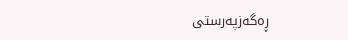ڕه‌گه‌زپه‌رستى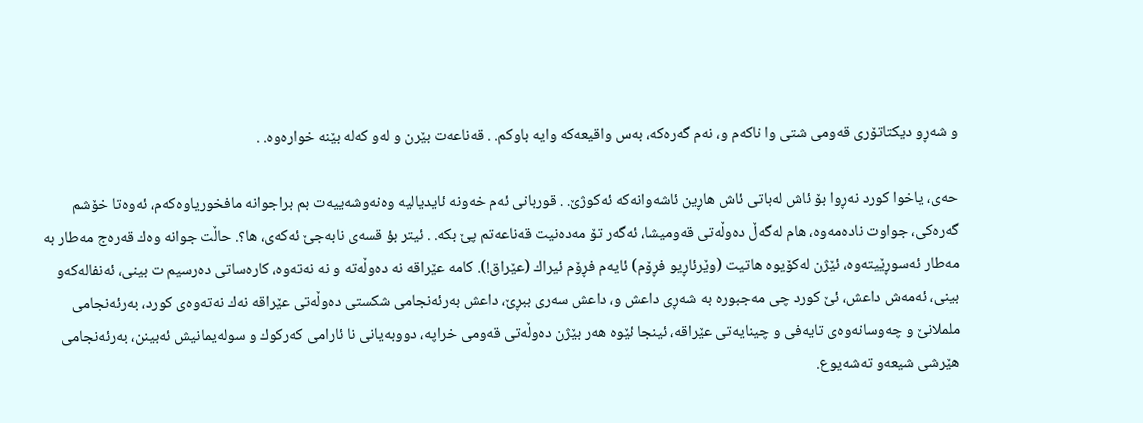و شه‌ڕو دیكتاتۆرى قه‌ومى شتى وا ناكه‌م و، نه‌م گه‌ره‌كه‌، به‌س واقیعه‌كه‌ وایه‌ باوكم. . قه‌ناعه‌ت بێرن و له‌و كه‌له‌ بێنه‌ خواره‌وه‌. .

حه‌ى، یاخوا كورد نه‌ڕوا بۆ ئاش له‌باتى ئاش هاڕین ئاشه‌وانه‌كه‌ ئه‌كوژێ. . قوربانى ئه‌م خه‌ونه‌ ئایدیالیه‌ وه‌نه‌وشه‌ییه‌ت بم براجوانه‌ مافخوریاوه‌كه‌م، ئه‌وه‌تا خۆشم گه‌ره‌كى، جواوت ناده‌مه‌وه‌، هام له‌گه‌ڵ ده‌وڵه‌تى قه‌ومیشا، ئه‌گه‌ر تۆ مه‌ده‌نیت قه‌ناعه‌تم پێ بكه‌. . ئيتر بؤ قسه‌ى نابه‌جێ ئه‌كه‌ى، ها؟. حاڵت جوانه‌ وه‌ك قه‌ره‌ج مه‌طار به‌ مه‌طار ئه‌سوڕێیته‌وه‌، ئێژن له‌كۆیوه‌ هاتیت (وێرئاڕیو فڕۆم) ئایه‌م فڕۆم ئیراك (عێراق!). كامه‌ عێراقه‌ نه‌ ده‌وڵه‌ته‌ و نه‌ نه‌ته‌وه‌، كاره‌ساتى ده‌رسیم ت بینى، ئه‌نفاله‌كه‌و بینى، ئه‌مه‌ش داعش، ئێ كورد چى مه‌جبوره‌ به‌ شه‌ڕى داعش و، داعش سه‌ری ببڕێ، داعش به‌رئه‌نجامى شكستى ده‌وڵه‌تى عێراقه‌ نه‌ك نه‌ته‌وه‌ى كورد، به‌رئه‌نجامى ململانێ و چه‌وسانه‌وه‌ى تایه‌فى و چینایه‌تى عێراقه‌، ئینجا ئێوه‌ هه‌ر بێژن ده‌وڵه‌تى قه‌ومى خراپه‌، دووبه‌یانى نا ئارامى كه‌ركوك و سوله‌یمانیش ئه‌بینن، به‌رئه‌نجامى هێرشى شیعه‌و ته‌شه‌یوع.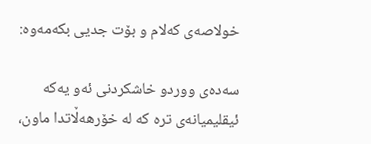خولاصه‌ى كه‌لام و بۆت جدیی بكه‌مه‌وه‌:

سه‌ده‌ى ووردو خاشكردنى ئه‌و یه‌كه‌ ئیقلیمیانه‌ى تره‌ كه‌ له‌ خۆرهه‌ڵاتدا ماون،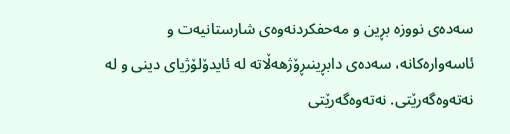سه‌ده‌ى نووزه‌ بڕین و مه‌حفكردنه‌وه‌ى شارستانیه‌ت و ئاسه‌واره‌كانه‌، سه‌ده‌ى دابڕینىڕۆژهه‌ڵاته‌ له‌ ئایدۆلۆژیاى دینى و له‌ نه‌ته‌وه‌گه‌رێتى. نه‌ته‌وه‌گه‌رێتى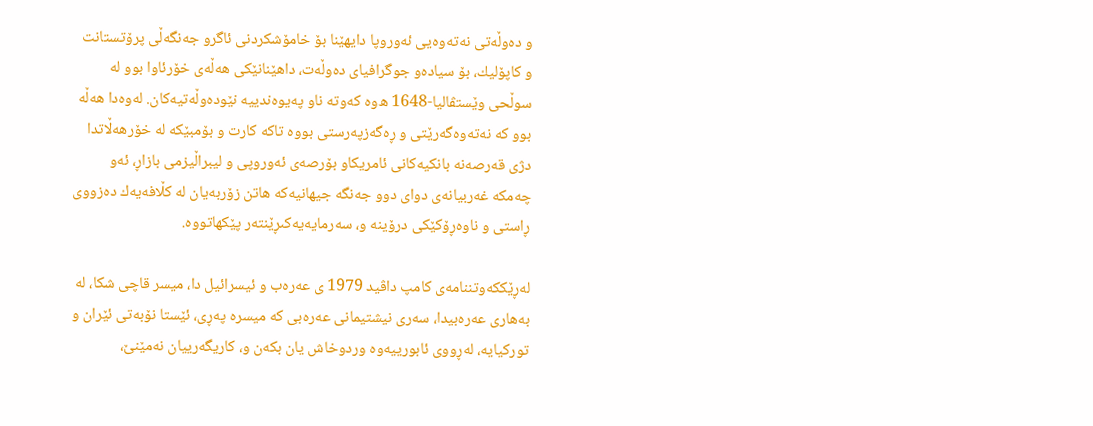و ده‌وڵه‌تى نه‌ته‌وه‌یی ئه‌وروپا دایهێنا بۆ خامۆشكردنى ئاگرو جه‌نگه‌ڵى پرۆتستانت و كاپۆلیك، بۆ سیاده‌و جوگرافیاى ده‌وڵه‌ت، داهێنانێكى هه‌ڵه‌ى خۆرئاوا بوو له‌ سوڵحى وێستڤالیا-1648 ه‌وه‌ كه‌وته‌ ناو په‌یوه‌ندییه‌ نێوده‌وڵه‌تیه‌كان. له‌وه‌دا هه‌ڵه‌ بوو كه‌ نه‌ته‌وه‌گه‌رێتى و ڕه‌گه‌زپه‌رستى بووه تاكه‌ كارت و بۆمبێكه‌ له‌ خۆرهه‌ڵاتدا دژى قه‌رصه‌نه‌ بانكیه‌كانى ئامریكاو بۆرصه‌ى ئه‌وروپى و لیبراڵیزمى بازاڕ، ئه‌و چه‌مكه‌ غه‌ربیانه‌ى دواى دوو جه‌نگه‌ جیهانیه‌كه‌ هاتن زۆربه‌یان له‌ كڵافه‌یه‌ك ده‌زووى ڕاستى و ناوه‌ڕۆكێكى درۆینه‌ و، سه‌رمایه‌یه‌كىڕێنته‌ر پێكهاتووه‌.

له‌ڕێككه‌وتننامه‌ى كامپ داڤید 1979 ى عه‌ره‌ب و ئیسرائیل دا، میسر قاچى شكا، له‌ به‌هارى عه‌ره‌بیدا، سه‌رى نیشتیمانى عه‌ره‌بى كه‌ میسره‌ په‌ڕى، ئێستا نۆبه‌تى ئێران و توركیایه‌، له‌ڕووى ئابورییه‌وه‌ وردوخاش یان بكه‌ن و، كاریگه‌رییان نه‌مێنێ،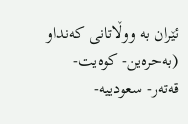ئێران به‌ ووڵاتانى كه‌نداو (به‌حره‌ین- كوه‌یت- قه‌ته‌ر- سعودییه‌-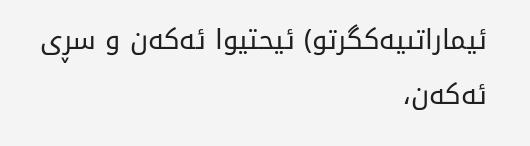ئیماراتىیه‌كگرتو) ئیحتیوا ئه‌كه‌ن و سڕى ئه‌كه‌ن،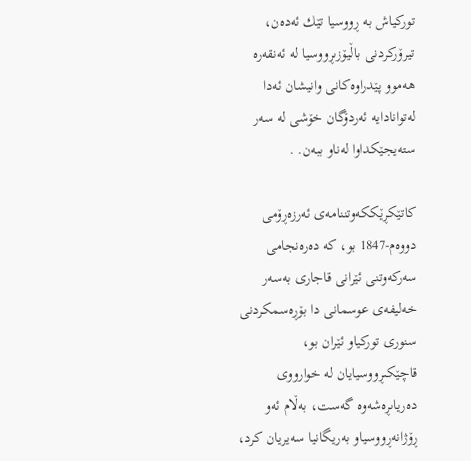توركیاش به‌ ڕووسیا تێك ئه‌ده‌ن، تیرۆركردنى باڵیۆزىڕووسیا له‌ ئه‌نقه‌ره‌ هه‌موو پێدراوه‌كانى وانیشان ئه‌دا له‌توانادایه‌ ئه‌ردۆگان خۆشى له‌ سه‌ر سته‌یجێكداوا له‌ناو ببه‌ن. .

كاتێكڕێككه‌وتننامه‌ى ئه‌رزه‌ڕۆمى دووه‌م-1847 بو، كه‌ ده‌ره‌نجامى سه‌ركه‌وتنى ئێرانى قاجارى به‌سه‌ر خه‌لیفه‌ى عوسمانى دا بۆڕه‌سمكردنى سنورى توركیاو ئێران بو، قاچێكىڕووسیایان له‌ خوارووى ده‌ریاىڕه‌شه‌وه‌ گه‌ست، به‌ڵام ئه‌و ڕۆژانه‌ڕووسیاو به‌ریگانیا سه‌یریان كرد،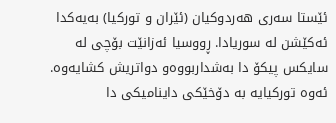ئێستا سه‌رى هه‌ردوكیان (ئێران و توركیا) به‌یه‌كدا ئه‌كێشن له‌ سوریادا. ڕووسیا ئه‌زانێت بۆچى له‌ سایكس پیكۆ دا به‌شداربووه‌و دواتریش كشایه‌وه‌. ئه‌وه‌ توركیایه‌ به‌ دۆخێكى داینامیكى دا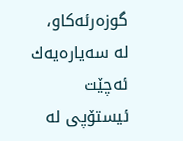گوزه‌رئه‌كاو، له‌ سه‌یاره‌یه‌ك ئه‌چێت ئیستۆپى له‌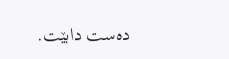ده‌ست دابێت.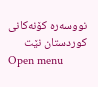نووسەرە کۆنەکانی کوردستان نێت
Open menu